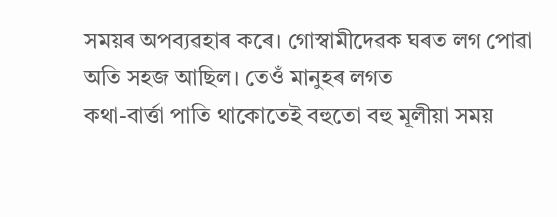সময়ৰ অপব্যৱহাৰ কৰে। গোস্বামীদেৱক ঘৰত লগ পোৱা অতি সহজ আছিল। তেওঁ মানুহৰ লগত
কথা-বাৰ্ত্তা পাতি থাকোতেই বহুতো বহু মূলীয়া সময়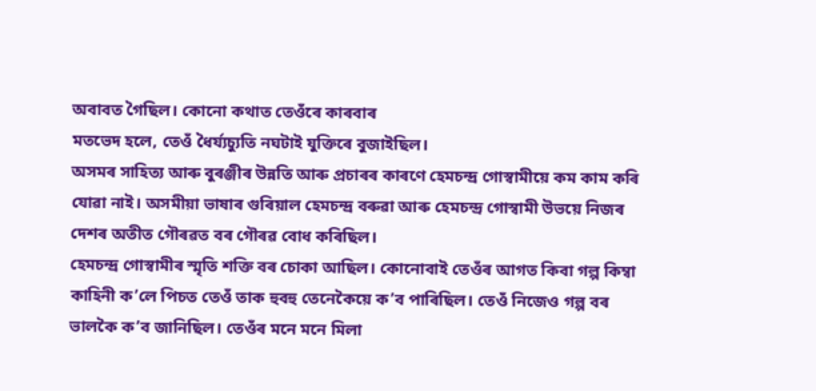অবাবত গৈছিল। কোনো কথাত তেওঁৰে কাৰবাৰ
মতভেদ হলে, তেওঁ ধৈৰ্য্যচ্যুতি নঘটাই যুক্তিৰে বুজাইছিল।
অসমৰ সাহিত্য আৰু বুৰঞ্জীৰ উন্নতি আৰু প্ৰচাৰৰ কাৰণে হেমচন্দ্ৰ গোস্বামীয়ে কম কাম কৰি যোৱা নাই। অসমীয়া ভাষাৰ গুৰিয়াল হেমচন্দ্ৰ বৰুৱা আৰু হেমচন্দ্ৰ গোস্বামী উভয়ে নিজৰ দেশৰ অতীত গৌৰৱত বৰ গৌৰৱ বোধ কৰিছিল।
হেমচন্দ্ৰ গোস্বামীৰ স্মৃতি শক্তি বৰ চোকা আছিল। কোনোবাই তেওঁৰ আগত কিবা গল্প কিম্বা কাহিনী ক’লে পিচত তেওঁ তাক হুবহু তেনেকৈয়ে ক’ব পাৰিছিল। তেওঁ নিজেও গল্প বৰ ভালকৈ ক’ব জানিছিল। তেওঁৰ মনে মনে মিলা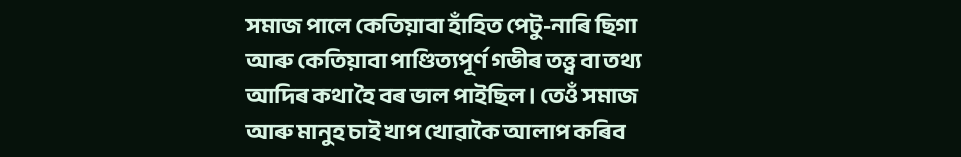সমাজ পালে কেতিয়াবা হাঁহিত পেটু-নাৰি ছিগা আৰু কেতিয়াবা পাণ্ডিত্যপূৰ্ণ গভীৰ তত্ত্ব বা তথ্য আদিৰ কথা হৈ বৰ ভাল পাইছিল। তেওঁ সমাজ আৰু মানুহ চাই খাপ খোৱাকৈ আলাপ কৰিব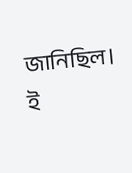জানিছিল। ই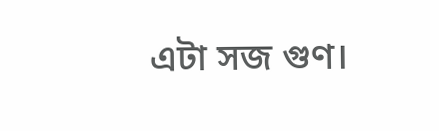এটা সজ গুণ।